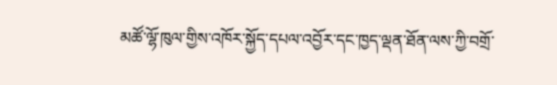མཚོ་ལྷོ་ཁུལ་གྱིས་འཁོར་སྐྱོད་དཔལ་འབྱོར་དང་ཁྱད་ལྡན་ཐོན་ལས་ཀྱི་བགྲོ་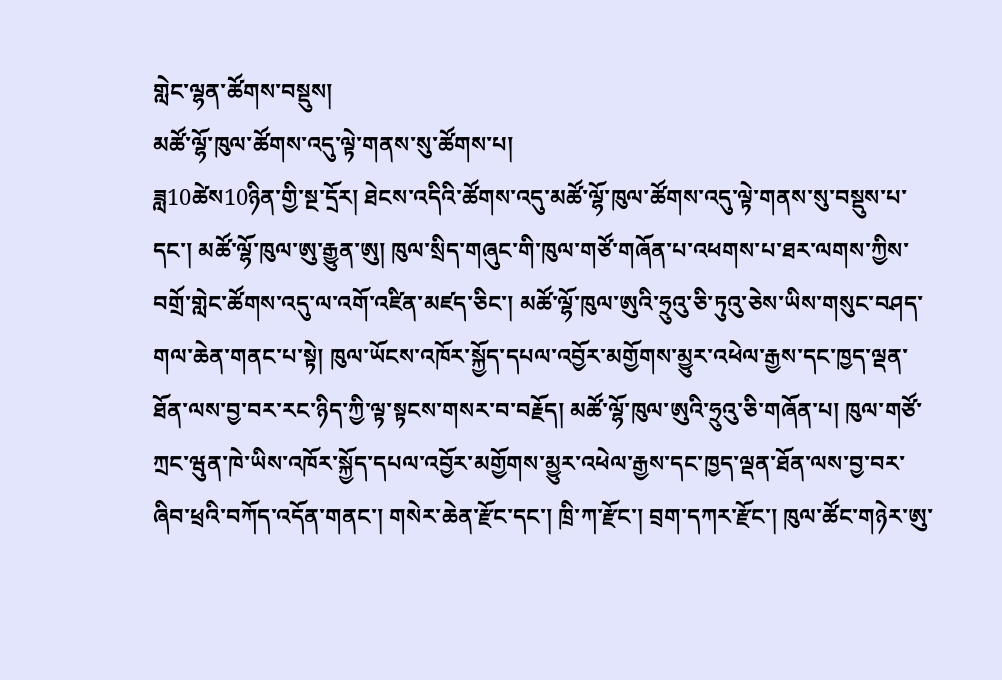གླེང་ལྷན་ཚོགས་བསྡུས།
མཚོ་ལྷོ་ཁུལ་ཚོགས་འདུ་ལྟེ་གནས་སུ་ཚོགས་པ།
ཟླ10ཚེས10ཉིན་གྱི་སྔ་དྲོར། ཐེངས་འདིའི་ཚོགས་འདུ་མཚོ་ལྷོ་ཁུལ་ཚོགས་འདུ་ལྟེ་གནས་སུ་བསྡུས་པ་དང་། མཚོ་ལྷོ་ཁུལ་ཨུ་རྒྱུན་ཨུ། ཁུལ་སྲིད་གཞུང་གི་ཁུལ་གཙོ་གཞོན་པ་འཕགས་པ་ཐར་ལགས་ཀྱིས་བགྲོ་གླེང་ཚོགས་འདུ་ལ་འགོ་འཛིན་མཛད་ཅིང་། མཚོ་ལྷོ་ཁུལ་ཨུའི་ཧྲུའུ་ཅི་ཏུའུ་ཅེས་ཡིས་གསུང་བཤད་གལ་ཆེན་གནང་པ་སྟེ། ཁུལ་ཡོངས་འཁོར་སྐྱོད་དཔལ་འབྱོར་མགྱོགས་མྱུར་འཕེལ་རྒྱས་དང་ཁྱད་ལྡན་ཐོན་ལས་བྱ་བར་རང་ཉིད་ཀྱི་ལྟ་སྟངས་གསར་བ་བརྗོད། མཚོ་ལྷོ་ཁུལ་ཨུའི་ཧྲུའུ་ཅི་གཞོན་པ། ཁུལ་གཙོ་ཀྲང་ཝུན་ཁེ་ཡིས་འཁོར་སྐྱོད་དཔལ་འབྱོར་མགྱོགས་མྱུར་འཕེལ་རྒྱས་དང་ཁྱད་ལྡན་ཐོན་ལས་བྱ་བར་ཞིབ་ཕྲའི་བཀོད་འདོན་གནང་། གསེར་ཆེན་རྫོང་དང་། ཁྲི་ཀ་རྫོང་། བྲག་དཀར་རྫོང་། ཁུལ་ཚོང་གཉེར་ཨུ་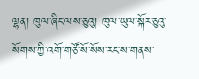ལྷན། ཁུལ་ཞིང་ལས་ཅུའུ། ཁུལ་ཡུལ་སྐོར་ཅུའུ་སོགས་ཀྱི་འགོ་གཙོ་སོ་སོས་རང་ས་གནས་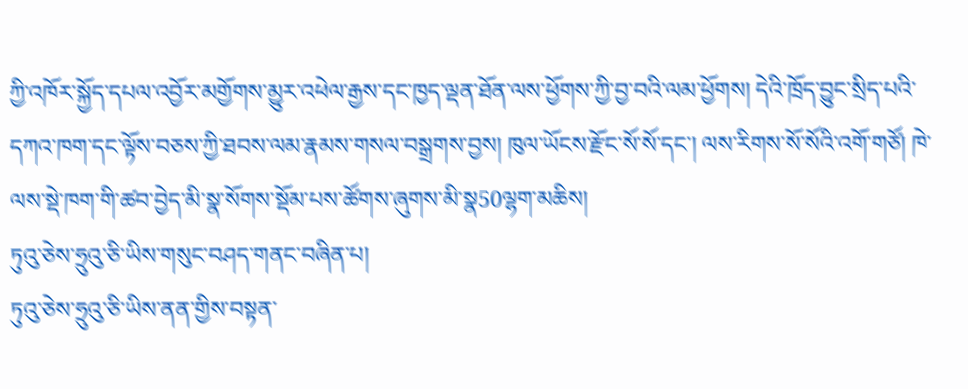ཀྱི་འཁོར་སྐྱོད་དཔལ་འབྱོར་མགྱོགས་མྱུར་འཕེལ་རྒྱས་དང་ཁྱད་ལྡན་ཐོན་ལས་ཕྱོགས་ཀྱི་བྱ་བའི་ལམ་ཕྱོགས། དེའི་ཁྲོད་བྱུང་སྲིད་པའི་དཀའ་ཁག་དང་ལྟོས་བཅས་ཀྱི་ཐབས་ལམ་རྣམས་གསལ་བསྒྲགས་བྱས། ཁུལ་ཡོངས་རྫོང་སོ་སོ་དང་། ལས་རིགས་སོ་སོའི་འགོ་གཙོ། ཁེ་ལས་སྡེ་ཁག་གི་ཚབ་བྱེད་མི་སྣ་སོགས་སྡོམ་པས་ཚོགས་ཞུགས་མི་སྣ50ལྷག་མཆིས།
ཏུའུ་ཅེས་ཧྲུའུ་ཅི་ཡིས་གསུང་བཤད་གནང་བཞིན་པ།
ཏུའུ་ཅེས་ཧྲུའུ་ཅི་ཡིས་ནན་གྱིས་བསྟན་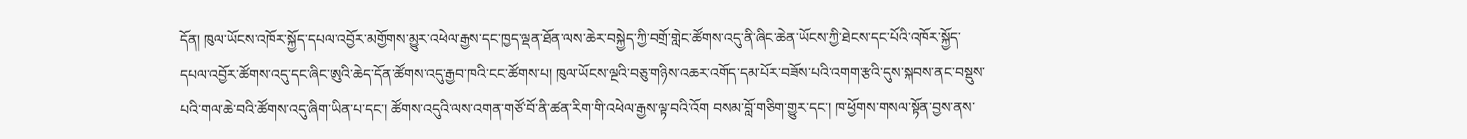དོན། ཁུལ་ཡོངས་འཁོར་སྐྱོད་དཔལ་འབྱོར་མགྱོགས་མྱུར་འཕེལ་རྒྱས་དང་ཁྱད་ལྡན་ཐོན་ལས་ཆེར་བསྐྱེད་ཀྱི་བགྲོ་གླེང་ཚོགས་འདུ་ནི་ཞིང་ཆེན་ཡོངས་ཀྱི་ཐེངས་དང་པོའི་འཁོར་སྐྱོད་དཔལ་འབྱོར་ཚོགས་འདུ་དང་ཞིང་ཨུའི་ཆེད་དོན་ཚོགས་འདུ་རྒྱབ་ཁའི་ངང་ཚོགས་པ། ཁུལ་ཡོངས་ལྔའི་བཅུ་གཉིས་འཆར་འགོད་དམ་པོར་བཟོས་པའི་འགག་རྩའི་དུས་སྐབས་ནང་བསྡུས་པའི་གལ་ཆེ་བའི་ཚོགས་འདུ་ཞིག་ཡིན་པ་དང་། ཚོགས་འདུའི་ལས་འགན་གཙོ་བོ་ནི་ཚན་རིག་གི་འཕེལ་རྒྱས་ལྟ་བའི་འོག བསམ་བློ་གཅིག་གྱུར་དང་། ཁ་ཕྱོགས་གསལ་སྟོན་བྱས་ནས་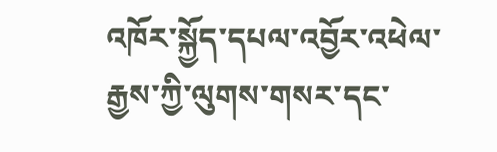འཁོར་སྐྱོད་དཔལ་འབྱོར་འཕེལ་རྒྱས་ཀྱི་ལུགས་གསར་དང་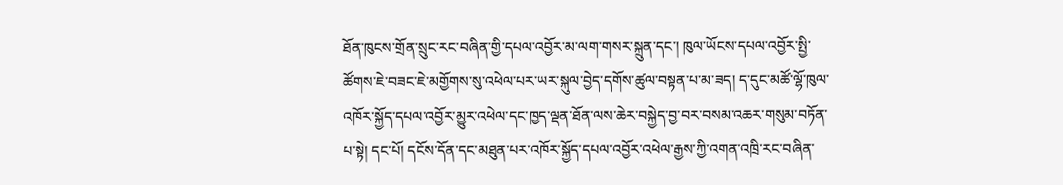ཐོན་ཁུངས་གྲོན་སྲུང་རང་བཞིན་གྱི་དཔལ་འབྱོར་མ་ལག་གསར་སྐྲུན་དང་། ཁུལ་ཡོངས་དཔལ་འབྱོར་སྤྱི་ཚོགས་ཇེ་བཟང་ཇེ་མགྱོགས་སུ་འཕེལ་པར་ཡར་སྐུལ་བྱེད་དགོས་ཚུལ་བསྟན་པ་མ་ཟད། ད་དུང་མཚོ་ལྷོ་ཁུལ་འཁོར་སྐྱོད་དཔལ་འབྱོར་མྱུར་འཕེལ་དང་ཁྱད་ལྡན་ཐོན་ལས་ཆེར་བསྐྱེད་བྱ་བར་བསམ་འཆར་གསུམ་བཏོན་པ་སྟེ། དང་པོ། དངོས་དོན་དང་མཐུན་པར་འཁོར་སྐྱོད་དཔལ་འབྱོར་འཕེལ་རྒྱས་ཀྱི་འགན་འཁྲི་རང་བཞིན་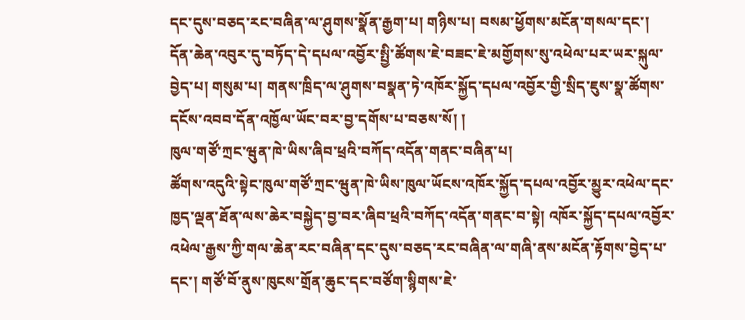དང་དུས་བཅད་རང་བཞིན་ལ་ཤུགས་སྣོན་རྒྱག་པ། གཉིས་པ། བསམ་ཕྱོགས་མངོན་གསལ་དང་། དོན་ཆེན་འབུར་དུ་བཏོད་དེ་དཔལ་འབྱོར་སྤྱི་ཚོགས་ཇེ་བཟང་ཇེ་མགྱོགས་སུ་འཕེལ་པར་ཡར་སྐུལ་བྱེད་པ། གསུམ་པ། གནས་ཁྲིད་ལ་ཤུགས་བསྣན་ཏེ་འཁོར་སྐྱོད་དཔལ་འབྱོར་གྱི་སྲིད་ཇུས་སྣ་ཚོགས་དངོས་འབབ་དོན་འཁྱོལ་ཡོང་བར་བྱ་དགོས་པ་བཅས་སོ། །
ཁུལ་གཙོ་ཀྲང་ཝུན་ཁེ་ཡིས་ཞིབ་ཕྲའི་བཀོད་འདོན་གནང་བཞིན་པ།
ཚོགས་འདུའི་སྟེང་ཁུལ་གཙོ་ཀྲང་ཝུན་ཁེ་ཡིས་ཁུལ་ཡོངས་འཁོར་སྐྱོད་དཔལ་འབྱོར་མྱུར་འཕེལ་དང་ཁྱད་ལྡན་ཐོན་ལས་ཆེར་བསྐྱེད་བྱ་བར་ཞིབ་ཕྲའི་བཀོད་འདོན་གནང་བ་སྟེ། འཁོར་སྐྱོད་དཔལ་འབྱོར་འཕེལ་རྒྱས་ཀྱི་གལ་ཆེན་རང་བཞིན་དང་དུས་བཅད་རང་བཞིན་ལ་གཞི་ནས་མངོན་རྟོགས་བྱེད་པ་དང་། གཙོ་བོ་ནུས་ཁུངས་གྲོན་ཆུང་དང་བཙོག་སྙིགས་ཇེ་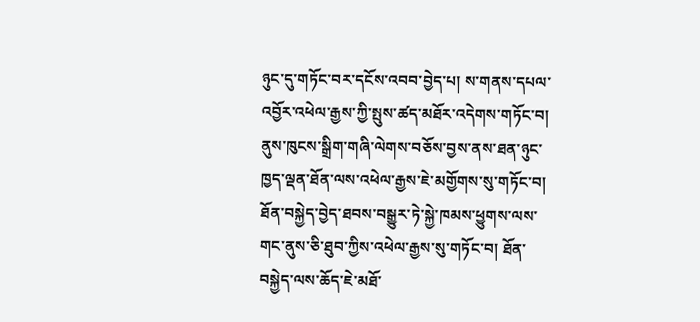ཉུང་དུ་གཏོང་བར་དངོས་འབབ་བྱེད་པ། ས་གནས་དཔལ་འབྱོར་འཕེལ་རྒྱས་ཀྱི་སྤུས་ཚད་མཐོར་འདེགས་གཏོང་བ། ནུས་ཁུངས་སྒྲིག་གཞི་ལེགས་བཅོས་བྱས་ནས་ཐན་ཉུང་ཁྱད་ལྡན་ཐོན་ལས་འཕེལ་རྒྱས་ཇེ་མགྱོགས་སུ་གཏོང་བ། ཐོན་བསྐྱེད་བྱེད་ཐབས་བསྒྱུར་ཏེ་སྐྱེ་ཁམས་ཕྱུགས་ལས་གང་ནུས་ཅི་ཐུབ་ཀྱིས་འཕེལ་རྒྱས་སུ་གཏོང་བ། ཐོན་བསྐྱེད་ལས་ཆོད་ཇེ་མཐོ་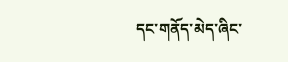དང་གནོད་མེད་ཞིང་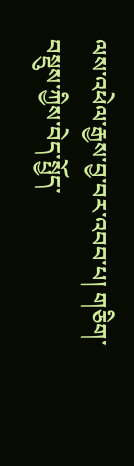ལས་འཕེལ་རྒྱས་བྱ་བར་འབབ་པ། གཅིག་བསྡུས་ཀྱིས་བེད་སྤྱོད་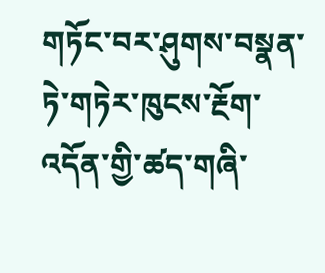གཏོང་བར་ཤུགས་བསྣན་ཏེ་གཏེར་ཁུངས་རྔོག་འདོན་གྱི་ཚད་གཞི་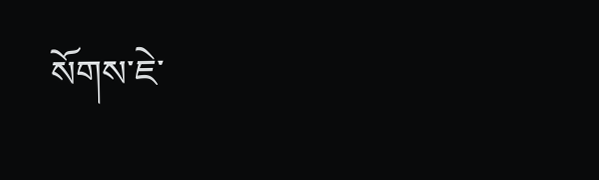སོགས་ཇེ་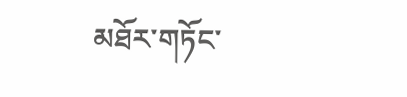མཐོར་གཏོང་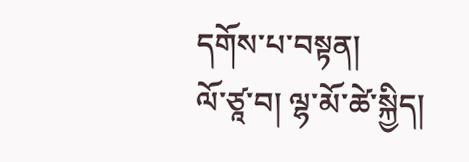དགོས་པ་བསྟན།
ལོ་ཙཱ་བ། ལྷ་མོ་ཚེ་སྐྱིད།